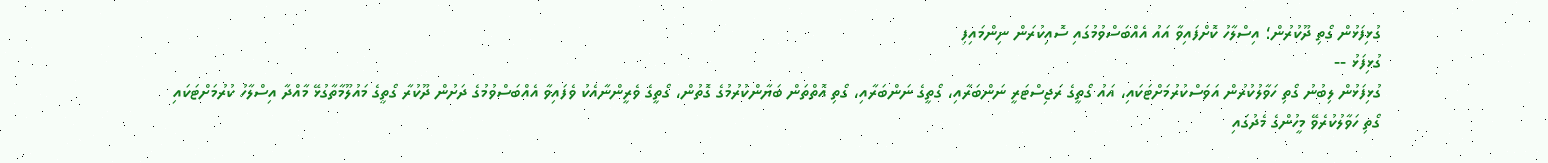ގުޅިފަޅުން ގޯތި ދޫކުރުން؛ އިސްލާހު ކޮށްފައިވާ އައު އެއްބަސްވުމުގައި ސޮއިކުރަން ނިންމައިފި
ގުޅިފަޅު --
ގުޅިފަޅުން ލިބުނު ގޯތި ހަވާލުކުރުން އަވަސްކުރުމަށްޓަކައި، އައު ގޯތީގެ ރަޖިސްޓަރީ ނަންބަރާއި، ގޯތީގެ ނަންބަރާއި، ގޯތި އޮތްތަން ބަޔާންކުރުމުގެ ގޮތުން، ގޯތީގެ ވެރީންނާއެކު ވެފައިވާ އެއްބަސްވުމުގެ ދަށުން ދޫކުރާ ގޯތީގެ މައުލޫމާތާގުޅޭ މާއްދާ އިސްލާހު ކުރުމަށްޓަކައި ގޯތި ހަވާލުކުރެވޭ މީހުންގެ މެދުގައި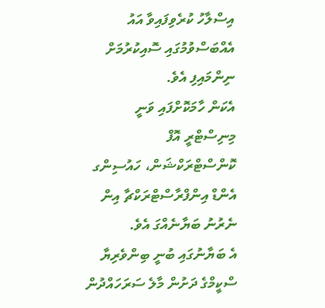އިސްލާހު ކުރެވިފައިވާ އައު އެއްބަސްވުމުގައި ސޮއިކުރުމަށް ނިންމައިފި އެވެ.
އެކަން ހާމަކޮށްފައި ވަނީ މިނިސްޓްރީ އޮފް ކޮންސްޓްރަކްޝަން، ހައުސިންގ އެންޑް އިންފްރާސްޓްރަކްޗާ އިން ނެރުނު ބަޔާނެއްގަ އެވެ.
އެ ބަޔާނުގައި ބުނީ ބިންވެރިޔާ ސްކީމްގެ ދަށުން މާލެ ސަރަހައްދުން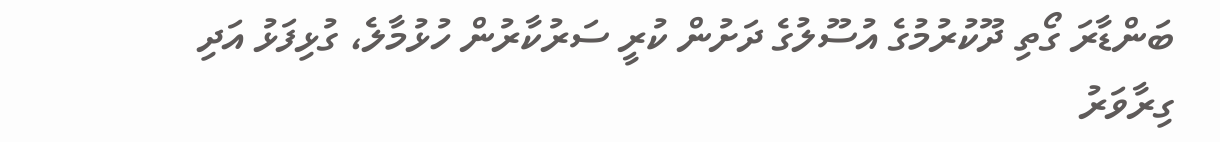ބަންޑާރަ ގޯތި ދޫކުރުމުގެ އުސޫލުގެ ދަށުން ކުރީ ސަރުކާރުން ހުޅުމާލެ، ގުޅިފަޅު އަދި ގިރާވަރު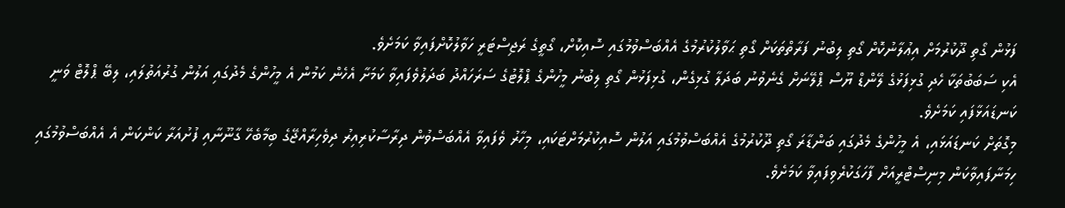ފަޅުން ގޯތި ދޫކުރުމަށް އިޢުލާނުކޮށް ގޯތި ލިބުނު ފަރާތްތަކަށް ގޯތި ޙަވާލުކުރުމުގެ އެއްބަސްވުމުގައި ސޮއިކޮށް، ގޯތީގެ ރަޖިސްޓަރީ ހަވާލުކޮށްފައިވާ ކަމަށެވެ.
އެކި ސަބަބުތަކާ ހެދި ގުޅިފަޅުގެ ލޭންޑް ޔޫސް ޕްލޭނަށް ގެނެވުނު ބަދަލާ ގުޅިގެން، ގުޅިފަޅުން ގޯތި ލިބުނު މީހުންގެ ޕްލޮޓުގެ ސަރަހައްދު ބަދަލުވެފައިވާ ކަމަށާ އެހެން ކަމުން އެ މީހުންގެ މެދުގައި އަލުން ގުރުއަތުލައި، ލިބޭ ޕްލޮޓް ވަނީ ކަނޑައަޅާފައި ކަމަށެވެ.
މިގޮތަށް ކަނޑައަޅައި، އެ މީހުންގެ މެދުގައި ބަންޑާރަ ގޯތި ދޫކުރުމުގެ އެއްބަސްވުމުގައި އަލުން ސޮއިކުރުމަށްޓަކައި، މިހާރު ވެފައިވާ އެއްބަސްވުން ދިރާސާކުރިއިރު ދިވެހިރާއްޖޭގެ ބިމާބެހޭ ގާނޫނާއި ފުށުއަރާ ކަންކަން އެ އެއްބަސްވުމުގައި ހިމަނާފައިވާކަން މިނިސްޓްރީއަށް ފާހަގަކުރެވިފައިވާ ކަމަށެވެ.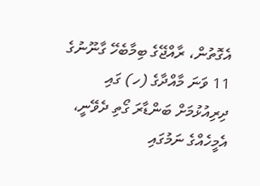އެގޮތުން، ރާއްޖޭގެ ބިމާބެހޭ ގާނޫނުގެ 11 ވަނަ މާއްދާގެ (ހ) ގައި ދިރިއުޅުމަށް ބަންޑާރަ ގޯތި ދެވޭނީ، އެމީހެއްގެ ނަމުގައި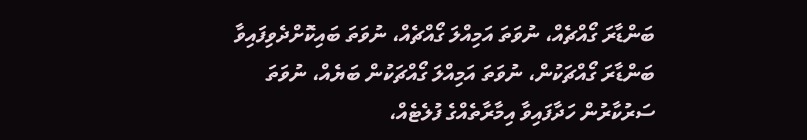ބަންޑާރަ ގޯއްޗެއް، ނުވަތަ އަމިއްލަ ގޯއްޗެއް، ނުވަތަ ބައިކޮށްދެވިފައިވާ ބަންޑާރަ ގޯއްޗަކުން، ނުވަތަ އަމިއްލަ ގޯއްޗަކުން ބަޔެއް، ނުވަތަ ސަރުކާރުން ހަދާފައިވާ އިމާރާތެއްގެ ފުލެޓެއް،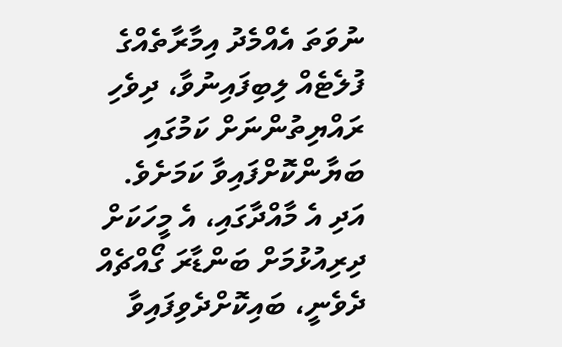ނުވަތަ އެއްމެދު އިމާރާތެއްގެ ފުލެޓެއް ލިބިފައިނުވާ، ދިވެހި ރައްޔިތުންނަށް ކަމުގައި ބަޔާންކޮށްފައިވާ ކަމަށެވެ.
އަދި އެ މާއްދާގައި، އެ މީހަކަށް ދިރިއުޅުމަށް ބަންޑާރަ ގޯއްޗެއް ދެވެނީ، ބައިކޮށްދެވިފައިވާ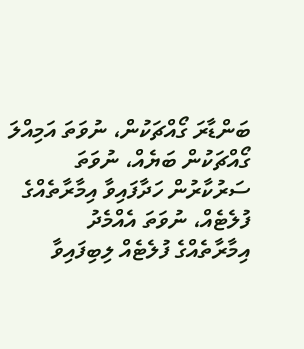ބަންޑާރަ ގޯއްޗަކުން، ނުވަތަ އަމިއްލަ ގޯއްޗަކުން ބަޔެއް، ނުވަތަ ސަރުކާރުން ހަދާފައިވާ އިމާރާތެއްގެ ފުލެޓެއް، ނުވަތަ އެއްމެދު އިމާރާތެއްގެ ފުލެޓެއް ލިބިފައިވާ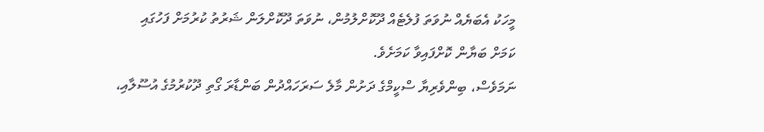މީހަކު އެބަޔެއް ނުވަތަ ފުލެޓެއް ދޫކޮށްލުމުން، ނުވަތަ ދޫކޮށްލަން ޝަރުތު ކުރުމަށް ފަހުގައި ކަމަށް ބަޔާން ކޮށްފައިވާ ކަމަށެވެ.
ނަމަވެސް، ބިންވެރިޔާ ސްކީމްގެ ދަށުން މާލެ ސަރަހައްދުން ބަންޑާރަ ގޯތި ދޫކުރުމުގެ އުސޫލާއި،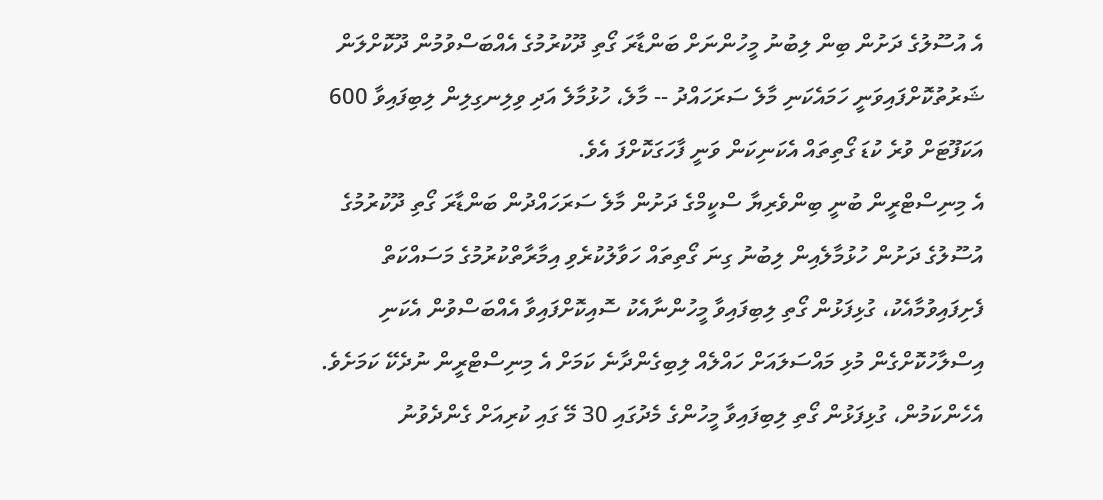އެ އުސޫލުގެ ދަށުން ބިން ލިބުނު މީހުންނަށް ބަންޑާރަ ގޯތި ދޫކުރުމުގެ އެއްބަސްވުމުން ދޫކޮށްލަން ޝަރުތުކޮށްފައިވަނީ ހަމައެކަނި މާލެ ސަރަހައްދު -- މާލެ، ހުޅުމާލެ އަދި ވިލިނގިލިން ލިބިފައިވާ 600 އަކަފޫޓަށް ވުރެ ކުޑަ ގޯތިތައް އެކަނިކަން ވަނީ ފާހަގަކޮށްފަ އެވެ.
އެ މިނިސްޓްރީން ބުނީ ބިންވެރިޔާ ސްކީމްގެ ދަށުން މާލެ ސަރަހައްދުން ބަންޑާރަ ގޯތި ދޫކުރުމުގެ އުސޫލުގެ ދަށުން ހުޅުމާލެއިން ލިބުނު ގިނަ ގޯތިތައް ހަވާލުކުރެވި އިމާރާތްކުރުމުގެ މަސައްކަތް ފެށިފައިވުމާއެކު، ގުޅިފަޅުން ގޯތި ލިބިފައިވާ މީހުންނާއެކު ސޮއިކޮށްފައިވާ އެއްބަސްވުން އެކަނި އިސްލާހުކޮށްގެން މުޅި މައްސަލައަށް ހައްލެއް ލިބިގެންދާނެ ކަމަށް އެ މިނިސްޓްރީން ނުދެކޭ ކަމަށެވެ.
އެހެންކަމުން، ގުޅިފަޅުން ގޯތި ލިބިފައިވާ މީހުންގެ މެދުގައި 30 މޭ ގައި ކުރިއަށް ގެންދެވުނު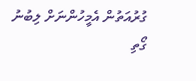ގުރުއަތުން އެމީހުންނަށް ލިބުނު ގޯތި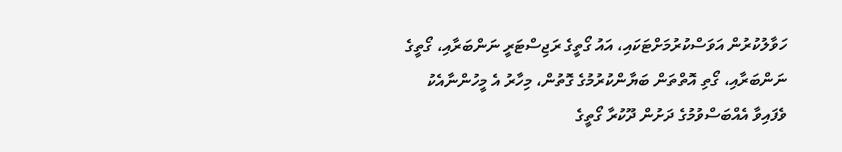ހަވާލުކުރުން އަވަސްކުރުމަށްޓަކައި، އައު ގޯތީގެ ރަޖިސްޓަރީ ނަންބަރާއި، ގޯތީގެ ނަންބަރާއި، ގޯތި އޮތްތަން ބަޔާންކުރުމުގެ ގޮތުން، މިހާރު އެ މީހުންނާއެކު ވެފައިވާ އެއްބަސްވުމުގެ ދަށުން ދޫކުރާ ގޯތީގެ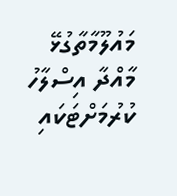މައުލޫމާތާގުޅޭ މާއްދާ އިސްލާހު ކުރުމަށްޓަކައި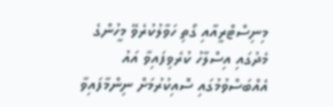މިނިސްޓްރީއާއި ގޯތި ހަވާލުކުރެވޭ މީހުންގެ މެދުގައި އިސްލާހު ކުރެވިފައިވާ އައު އެއްބަސްވުމުގައި ސޮއިކުރުމަށް ނިންމާފައިވާ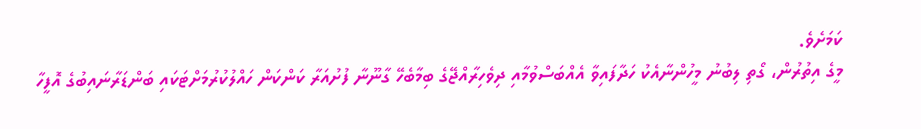ކަމަށެވެ.
މީގެ އިތުރުން، ގޯތި ލިބުނު މީހުންނާއެކު ހަދާފައިވާ އެއްބަސްވުމާއި ދިވެހިރާއްޖޭގެ ބިމާބެހޭ ގާނޫނާ ފުށުއަރާ ކަންކަން ހައްލުކުރުމަށްޓަކައި ބަންޑަރާނައިބުގެ އޮފީހާ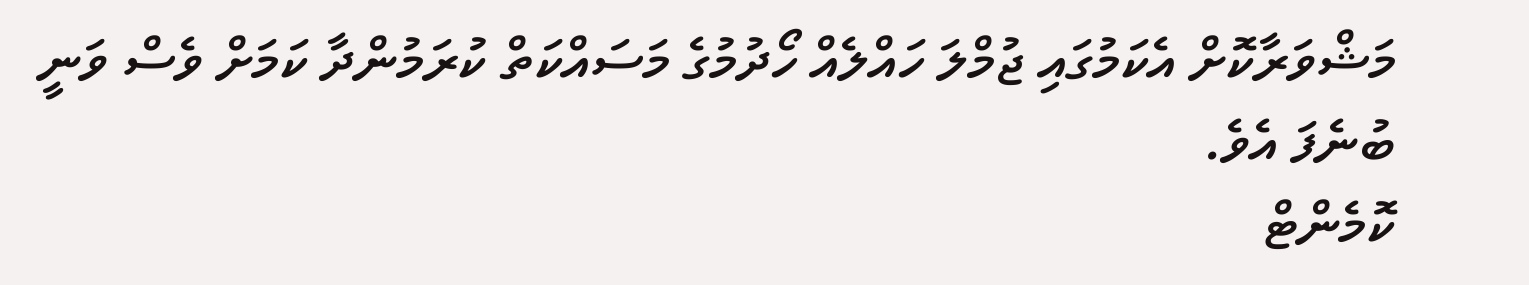މަޝްވަރާކޮށް އެކަމުގައި ޖުމްލަ ހައްލެއް ހޯދުމުގެ މަސައްކަތް ކުރަމުންދާ ކަމަށް ވެސް ވަނީ ބުނެފަ އެވެ.
ކޮމެންޓް